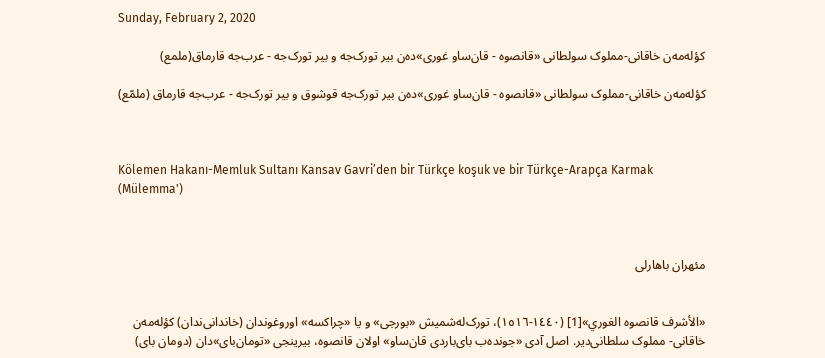Sunday, February 2, 2020

کؤله‌مه‌ن خاقانی-مملوک سولطانی «قانصوه - قان‌ساو غوری»ده‌ن بیر تورک‌جه و بیر تورک‌جه - عرب‌جه قارماق(ملمع)

کؤله‌مه‌ن خاقانی-مملوک سولطانی «قانصوه - قان‌ساو غوری»ده‌ن بیر تورک‌جه قوشوق و بیر تورک‌جه - عرب‌جه قارماق (ملمّع)



Kölemen Hakanı-Memluk Sultanı Kansav Gavri’den bir Türkçe koşuk ve bir Türkçe-Arapça Karmak (Mülemma')



مئهران باهارلی


«الأشرف قانصوه الغوري»[1] (١٤٤٠-١٥١٦)، تورک‌له‌شمیش «بورجی» و یا «چراکسه» اوروغوندان (خاندانی‌ندان) کؤله‌مه‌ن خاقانی- مملوک سلطانی‌دیر. اصل آدی «جونده‌ب بای‌باردی قان‌ساو» اولان قانصوه، بیرینجی «تومان‌بای»دان (دومان بای)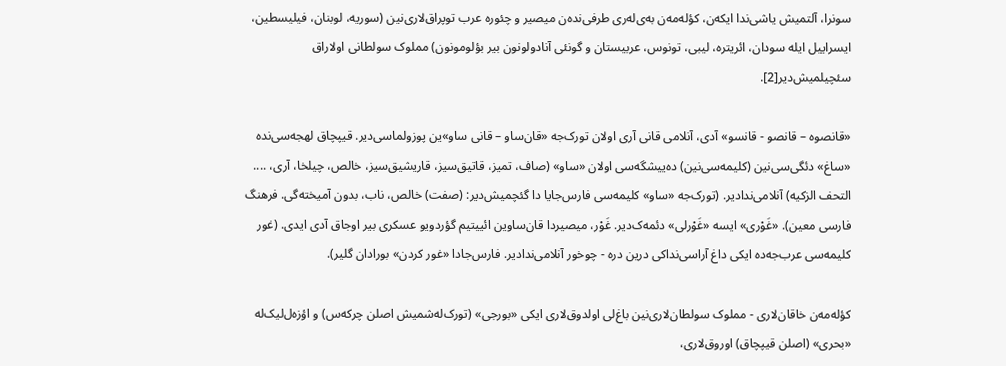سونرا، آلتمیش یاشی‌ندا ایکه‌ن، کؤله‌مه‌ن به‌ی‌‌له‌ری طرفی‌نده‌ن میصیر و چئوره عرب توپراق‌لاری‌نین (سوریه، لوبنان، فیلیسطین، ایسراییل ایله سودان، ائریتره، لیبی، تونوس، عربیستان و گونئی آنادولونون بیر بؤلومونون) مملوک سولطانی اولاراق سئچیلمیش‌دیر[2].

«قانصوه – قانصو - قانسو» آدی، آنلامی قانی آری اولان تورک‌جه «قان‌ساو – قانی ساو»ین پوزولماسی‌دیر. قیپچاق لهجه‌سی‌نده «ساغ» دئگی‌سی‌نین (کلیمه‌سی‌نین) ده‌ییشگه‌سی اولان «ساو» (صاف، تمیز، قاتیق‌سیز، قاریشیق‌سیز، خالص، چیلخا، آری، .... التحف الزکیه) آنلامی‌ندادیر. (تورک‌جه «ساو» کلیمه‌سی فارس‌جایا دا گئچمیش‌دیر: (صفت) خالص، ناب، بدون آمیخته‌گی. فرهنگ فارسی معین). «غَوْری» ایسه «غَوْرلی» دئمه‌ک‌دیر. غَوْر، میصیردا قان‌ساوین ائییتیم گؤردویو عسکری بیر اوجاق آدی ایدی. (غور کلیمه‌سی عرب‌جه‌ده ایکی داغ آراسی‌نداکی درین دره - چوخور آنلامی‌ندا‌دیر. فارس‌جادا «غور کردن» بورادان گلیر).

کؤله‌مه‌ن خاقان‌لاری - مملوک سولطان‌لاری‌نین باغ‌لی اولدوق‌لاری ایکی «بورجی» (تورک‌له‌شمیش اصلن چرکه‌س) و اؤزه‌ل‌لیک‌له «بحری» (اصلن قیپچاق) اوروق‌لاری،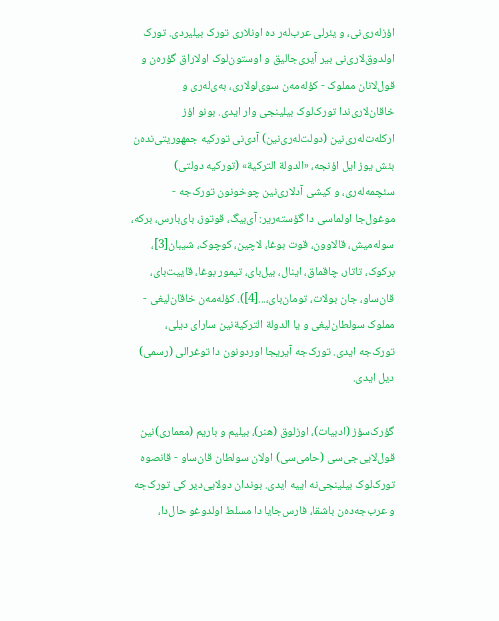اؤزله‌ری‌نی، و یئرلی عرب‌له‌ر ده اونلاری تورک بیلیردی. تورک اولدوق‌لاری‌نی بیر آیری‌جالیق و اوستون‌لوک اولاراق گؤره‌ن و قول‌لانان مملوک - کؤله‌مه‌ن سوی‌لولاری، به‌ی‌له‌ری و خاقان‌لاری‌ندا تورک‌لوک بیلینجی وار ایدی. بونو اؤز ارکله‌ت‌له‌ری‌نین (دولت‌له‌ری‌نین) آدی‌نی تورکیه جمهوریتی‌نده‌ن بئش یوز ایل اؤنجه، «الدولة التركية» (تورکیه دولتی) سئچمه‌له‌ری، و کیشی آدلاری‌نین چوخونون تورک‌جه - موغول‌جا اولماسی دا گؤسته‌ریر: آی‌بیگ، قوتوز، بای‌بارس، برکه، سوله‌میش، قالاوون، قوت بوغا، لاچین، کوچوک، شیبان[3]، برکوک، تاتار، چاقماق، اینال، بیل‌بای، تیمور بوغا، قاییت‌بای، قان‌ساو، جان بولات، تومان‌بای،...[4]). کؤله‌مه‌ن خاقان‌لیغی - مملوک سولطان‌لیغی و یا الدولة التركیة‌نین سارای دیلی، تورک‌جه ایدی. تورک‌جه آیریجا اوردونون دا توغرالی (رسمی) دیل ایدی.

گؤرک‌سؤز (ادبیات)، اوزلوق (هنر)، بیلیم و باریم (معماری)نین قول‌لایی‌جی‌سی (حامی‌سی) اولان سولطان قان‌ساو - قانصوه تورک‌لوک بیلینجی‌نه اییه ایدی. بوندان دولایی‌دیر کی تورک‌جه و عرب‌جه‌ده‌ن باشقا، فارس‌جایا دا مسلط اولدوغو حال‌دا،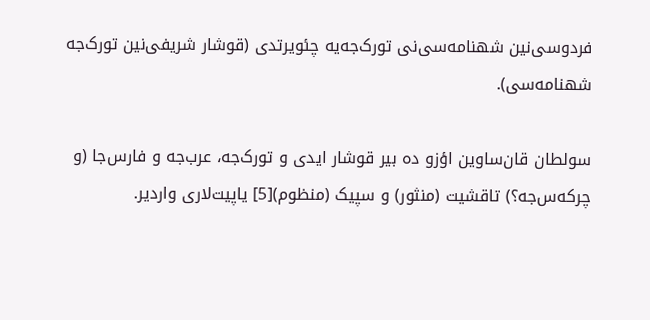فردوسی‌نین شهنامه‌سی‌نی تورک‌جه‌یه چئویرتدی (قوشار شریفی‌نین تورک‌جه شهنامه‌سی).

سولطان قان‌ساوین اؤزو ده بیر قوشار ایدی و تورک‌جه، عرب‌جه و فارس‌جا (و چرکه‌س‌جه؟) تاقشیت (منثور) و سپیک (منظوم)[5] یاپیت‌لاری واردیر.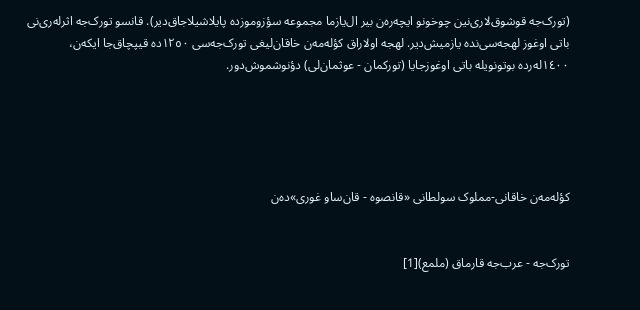(تورک‌جه قوشوق‌لاری‌نین چوخونو ایچه‌ره‌ن بیر ال‌یازما مجموعه‌ سؤزوموزده پایلاشیلاجاق‌دیر). قانسو تورک‌جه اثرله‌ری‌نی باتی اوغوز لهجه‌سی‌نده یازمیش‌دیر. لهجه اولاراق کؤله‌مه‌ن خاقان‌لیغی تورک‌جه‌سی ١٢٥٠ده قیپچاق‌جا ایکه‌ن، ١٤٠٠له‌رده بوتونویله باتی اوغوزجایا (تورکمان - عوثمان‌لی) دؤنوشموش‌دور.





کؤله‌مه‌ن خاقانی-مملوک سولطانی «قانصوه - قان‌ساو غوری»ده‌ن


تورک‌جه - عرب‌جه قارماق (ملمع)[1]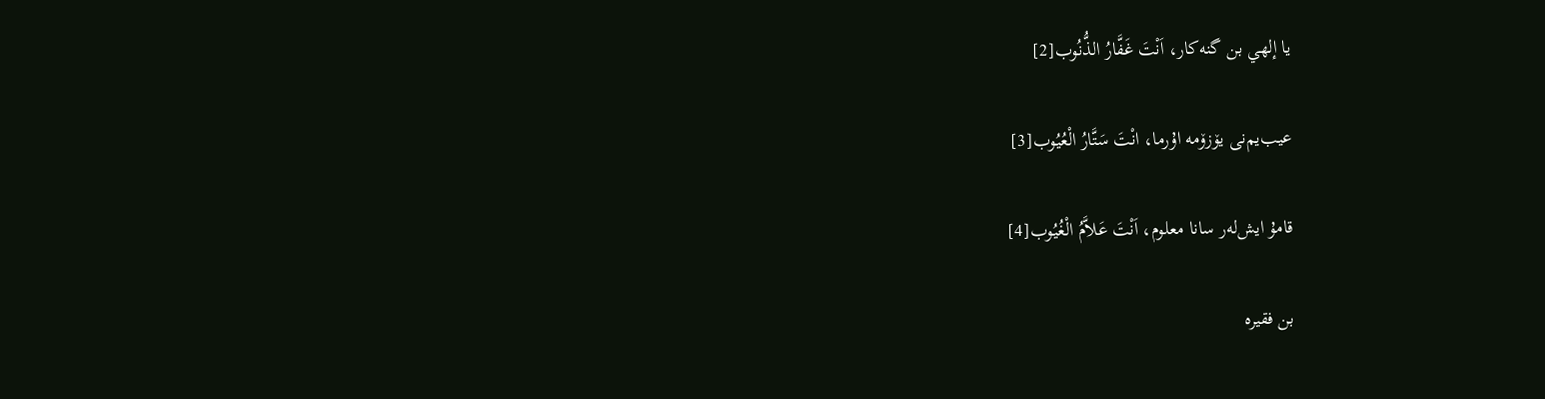يا إلهي بن گنه‌کار، اَنْتَ غَفَّارُ الذُّنُوب[2]

عیب‌یم‌نی یۆزۆمه اۇرما، انْتَ سَتَّارُ الْعُيُوب[3]

قامۇ ایش‌له‌ر سانا معلوم، اَنْتَ عَلاَّمُ الْغُيُوب[4]

بن فقیره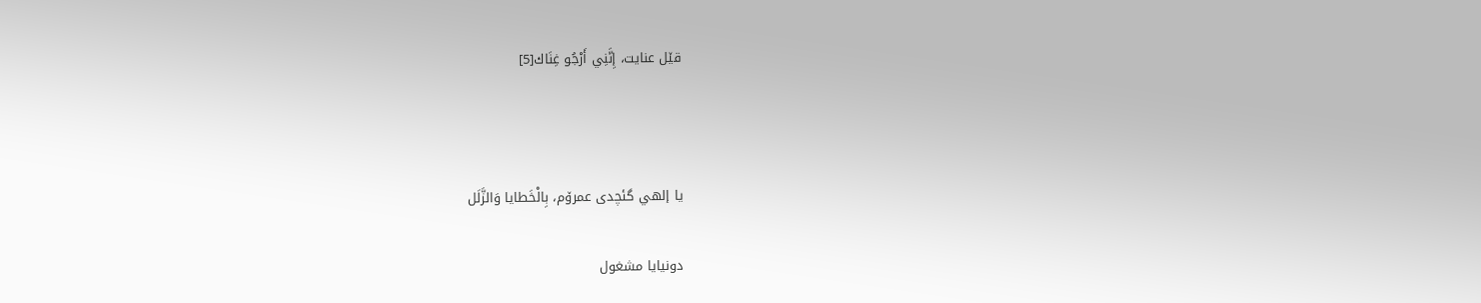قێل عنایت، إِنَّنِي أَرْجُو غِنَاك[5]



يا إلهي گئچدی عمرۆم، بِالْخَطايا وَالزَّلَل

دونیایا مشغول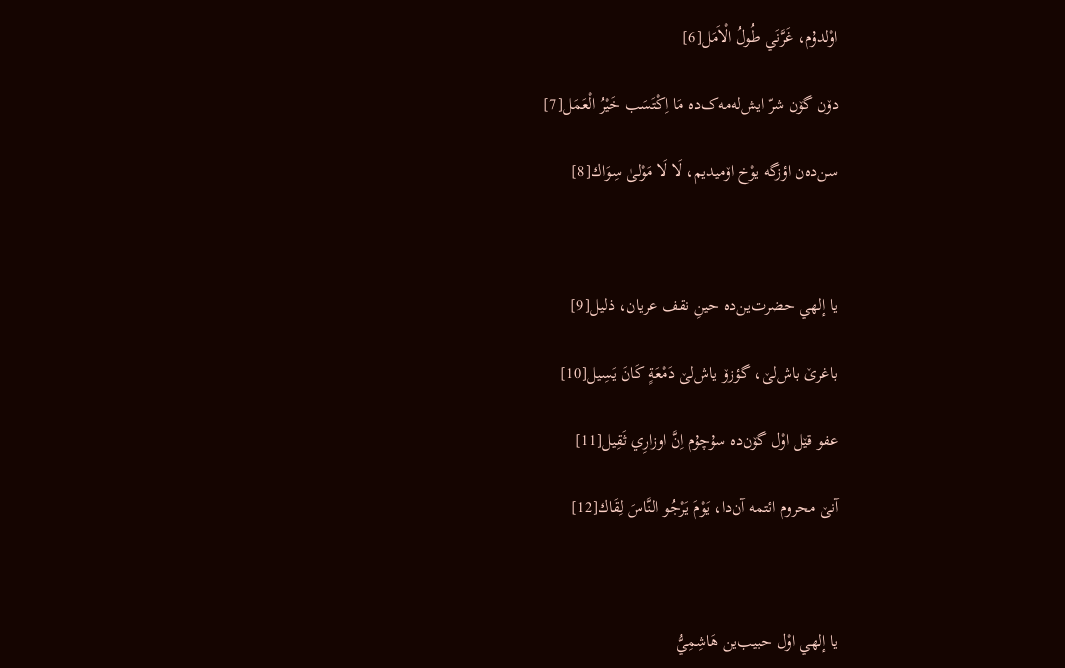اوْلدۇم، غَرَّنَي طُولُ الْاَمَل[6]

دۆن گۆن شرّ ایش‌له‌مه‌ک‌ده مَا اِكْتَسَب خَيْرُ الْعَمَل[7]

سن‌ده‌ن اؤزگه یوْخ اۆمیدیم، لَا لَا مَوْلیٰ سِوَاك[8]



يا إلهي حضرت‌ین‌ده حینِ نقف عریان، ذلیل[9]

باغرێ باش‌لێ، گؤزۆ یاش‌لێ دَمْعَةٍ كَانَ يَسِيل[10]

عفو قێل اوْل گۆن‌ده سۇچۇم اِنَّ اوزارِي ثَقِيل[11]

آنێ محروم ائتمه آن‌دا، يَوْمَ يَرْجُو النَّاسَ لِقَاك[12]



يا إلهي اوْل حبیب‌ین هَاشِمِيُّ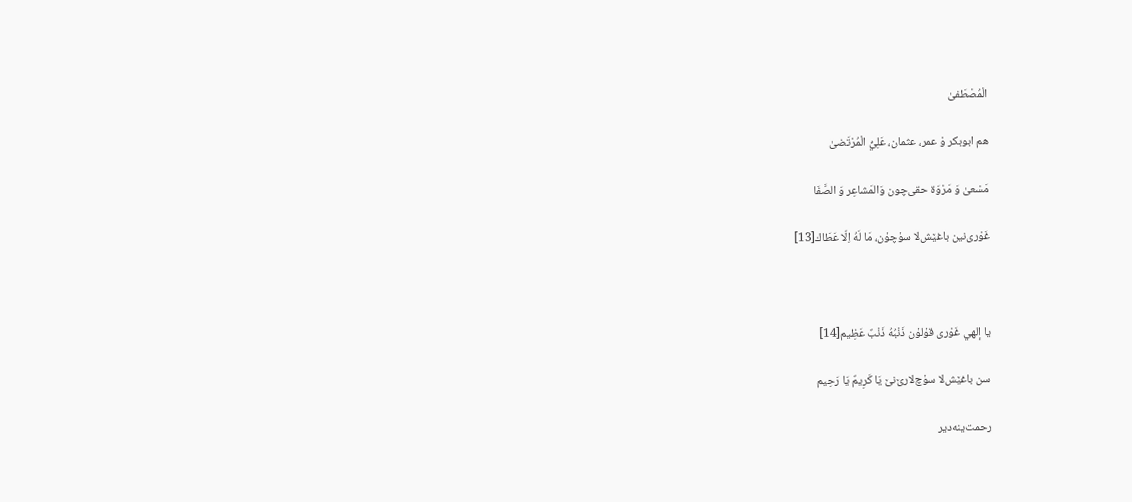الْمُصْطَفیٰ

هم ابوبکر وْ عمر، عثمان، عَلِيُّ الْمُرْتَضیٰ

مَسْعیٰ وَ مَرْوَة حقی‌چون وَالمَشاعِر وَ الصَّفَا

غَوْری‌نین باغێش‌لا سۇچۇن، مَا لَهُ اِلّا عَطَاك[13]



يا إلهي غَوْری قۇلۇن ذَنْبُهُ ذَنْبٌ عَظِيم[14]

سن باغێش‌لا سۇچ‌لارێ‌نێ يَا كَرِيمٌ يَا رَحِيم

رحمت‌ینه‌دیر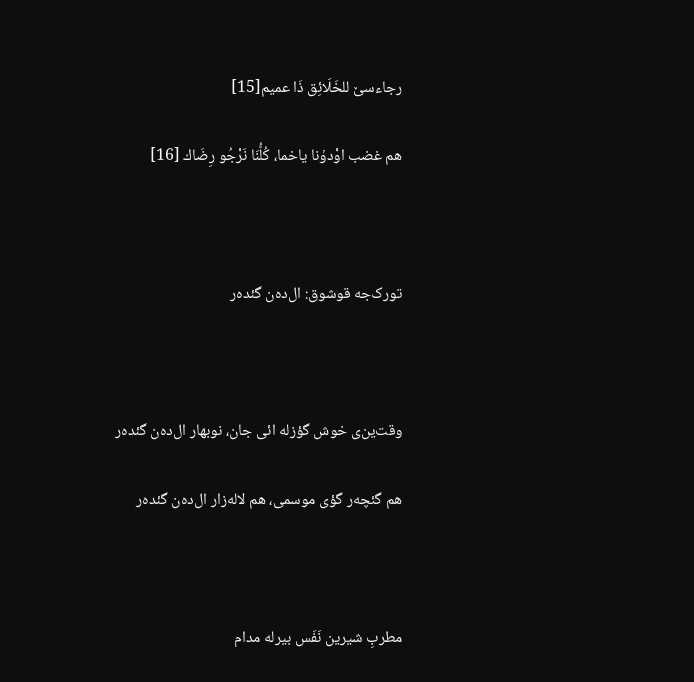رجاءسێ للخَلَائِق ذَا عمیم[15]

هم غضب اوْدۇنا یاخما، كُلُّنَا نَرْجُو رِضَاك [16]



تورک‌جه قوشوق: ال‌ده‌ن گئده‌ر



وقت‌ین‌ی خوش گؤزله ائی جان، نوبهار ال‌ده‌ن گئده‌ر

هم گئچه‌ر گؤی موسمی، هم لاله‌زار ال‌ده‌ن گئده‌ر



مطربِ شیرین نَفَس بیرله مدام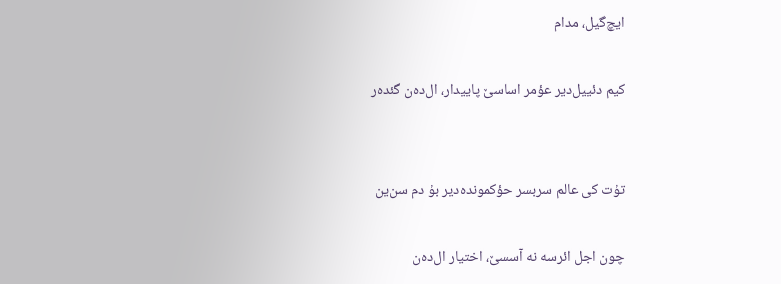ایچ‌گیل، مدام

کیم دئییل‌دیر عؤمر اساسێ پاییدار، ال‌ده‌ن گئده‌ر


تۇت کی عالم سربسر حؤکمونده‌دیر بۇ دم سن‌ین

چون اجل ائرسه نه آسسێ، اختیار ال‌ده‌ن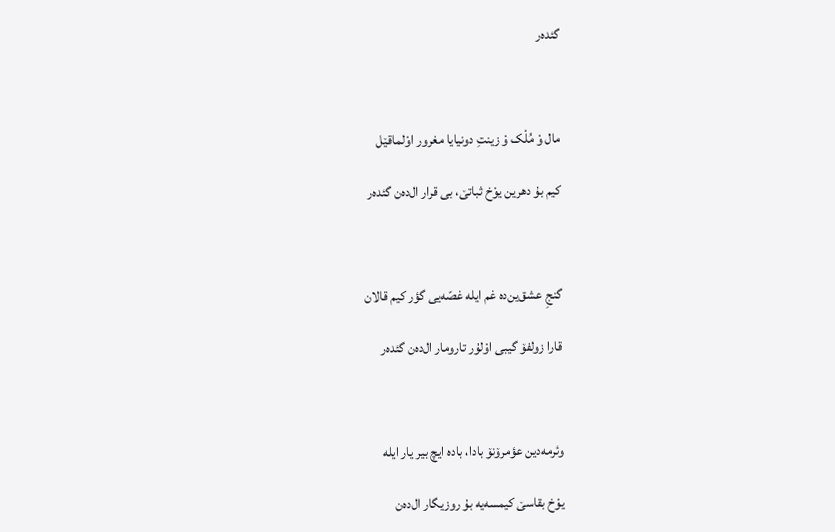گئده‌ر



مال وْ مُلْک وْ زینتِ دونیایا مغرور اوْلماقێل

کیم بۇ دهرین یوْخ ثباتێ، بی قرار ال‌ده‌ن گئده‌ر



گنجِ عشق‌ین‌ده غم ایله غصّه‌یی گؤر کیم قالان

قارا زولفۆ گیبی اوْلۇر تارومار ال‌ده‌ن گئده‌ر



وئرمه‌دین عؤمرۆنۆ بادا، باده ایچ بیر یار ایله

یوْخ بقاسێ کیمسه‌یه بۇ روزیگار ال‌ده‌ن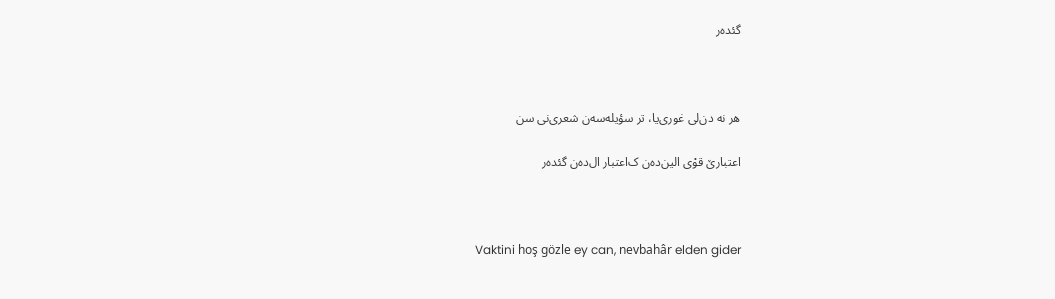گئده‌ر



هر نه دن‌لی غوری‌یا، تر سؤیله‌سه‌ن شعری‌نی سن

اعتبارێ قوْی الین‌ده‌ن ک‌اعتبار ال‌ده‌ن گئده‌ر



Vaktini hoş gözle ey can, nevbahâr elden gider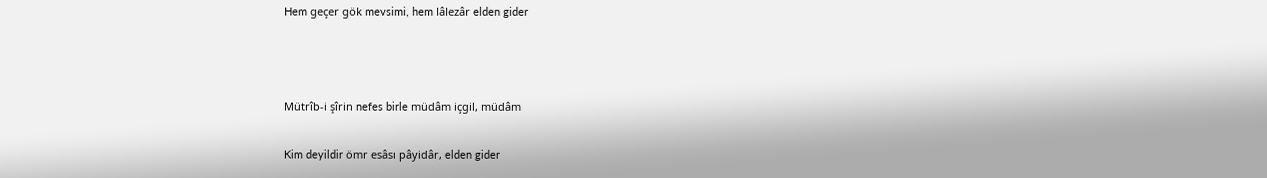Hem geçer gök mevsimi, hem lâlezâr elden gider



Mütrîb-i şîrin nefes birle müdâm içgil, müdâm

Kim deyildir ömr esâsı pâyidâr, elden gider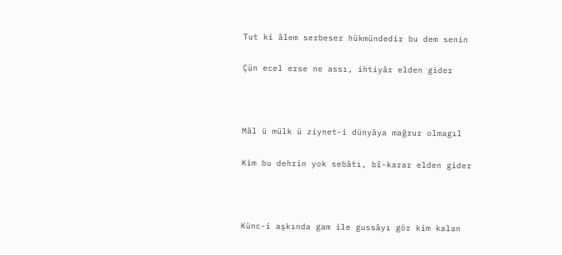Tut ki âlem serbeser hükmündedir bu dem senin

Çün ecel erse ne assı, ihtiyâr elden gider



Mâl ü mülk ü ziynet-i dünyâya mağrur olmagıl

Kim bu dehrin yok sebâtı, bî-karar elden gider



Künc-i aşkında gam ile gussâyı gör kim kalan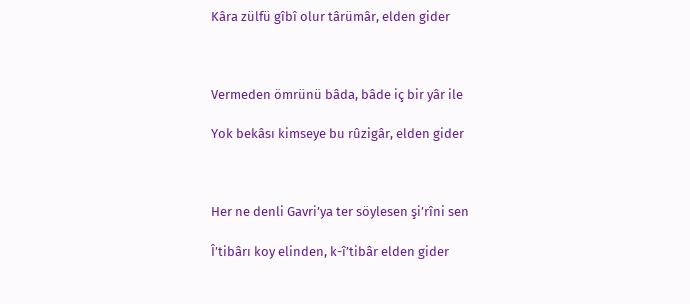Kâra zülfü gîbî olur târümâr, elden gider



Vermeden ömrünü bâda, bâde iç bir yâr ile

Yok bekâsı kimseye bu rûzigâr, elden gider



Her ne denli Gavri’ya ter söylesen şi’rîni sen

Î’tibârı koy elinden, k-î’tibâr elden gider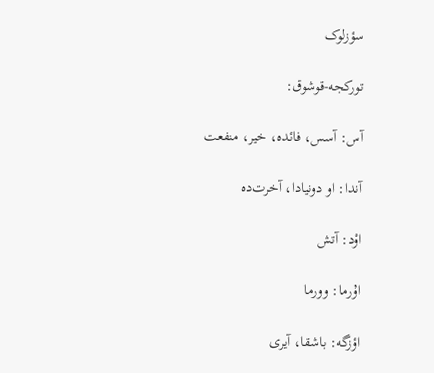سؤزلوک

تورکجه-قوشوق:

آس: آسس، فائده، خیر، منفعت

آندا: او دونیادا، آخرت‌ده

اوْد: آتش

اۇرما: وورما

اؤزگه: باشقا، آیری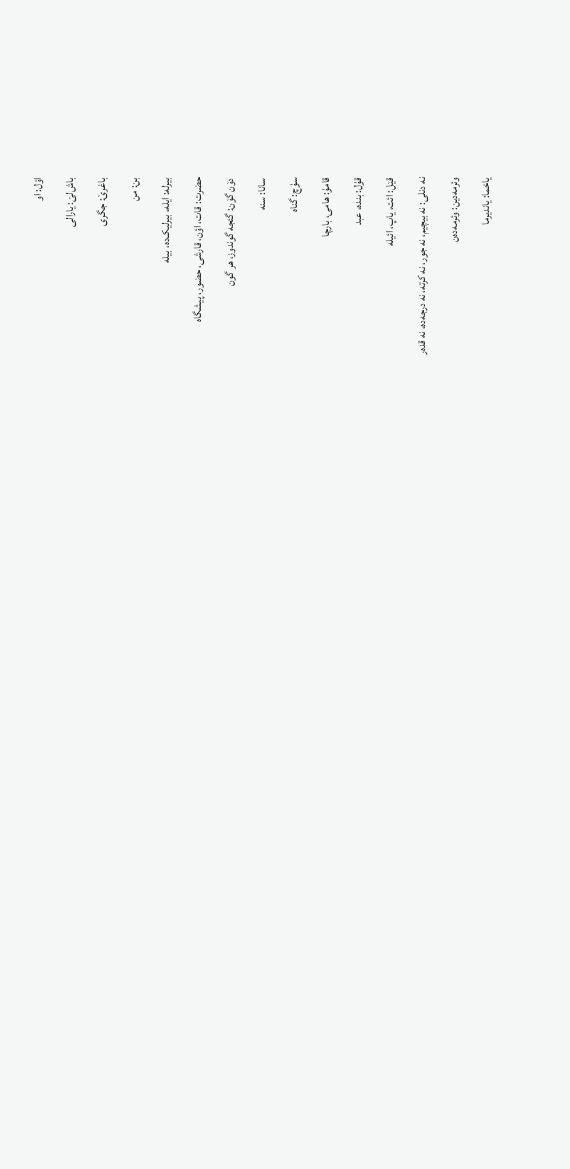اوْل: او

باش‌لێ: یارالی

باغرێ: جگری

بن: من

بیرله: ایله، بیرلیک‌ده، بیله

حضرت: قات، اؤن، قارشی، حضور، پیشگاه

دۆن گۆن: گئجه گوندوز، هر گون

سانا: سنه

سۇچ: گناه

قامۇ: هامی، بارچا

قۇل: بنده، عبد

قێل: ائت، یاپ، ائیله

نه دنلی: نه بیچیم، نه جور، نه کرته، نه درجه‌ده، نه قده‌ر

وئرمه‌دین: وئرمه‌ده‌ن

یاخما: یاندیرما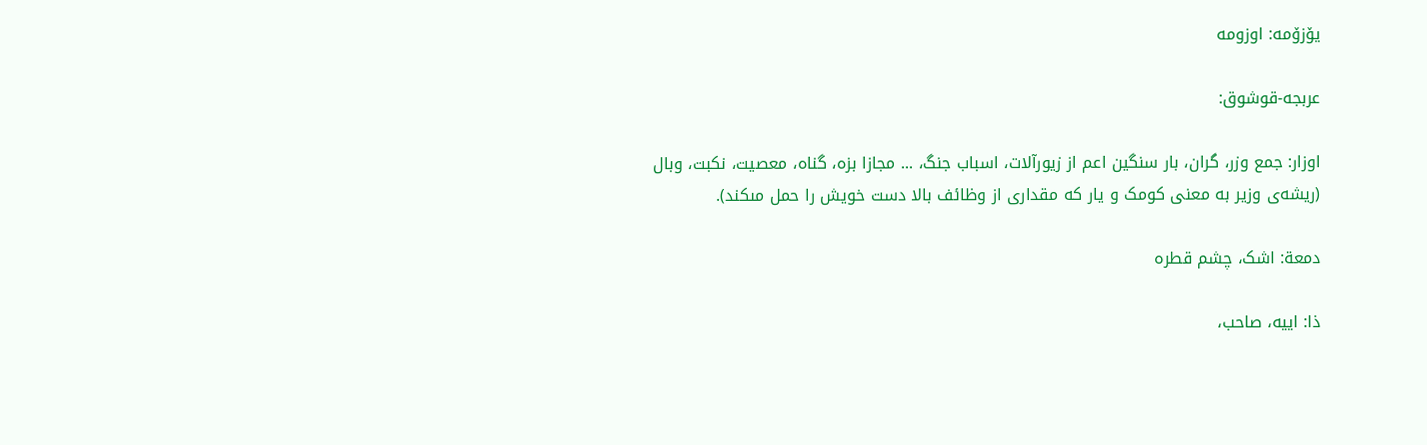یۆزۆمه: اوزومه

عربجه-قوشوق:

اوزار: جمع وزر، گران، بار سنگين اعم از زيورآلات، اسباب جنگ، ... مجازا بزه، گناه، معصیت، نکبت، وبال (ریشه‌ی وزير به معنى کومک و يار كه مقدارى از وظائف بالا دست خويش را حمل مىكند).

دمعة: اشک، چشم قطره

ذا: اییه، صاحب،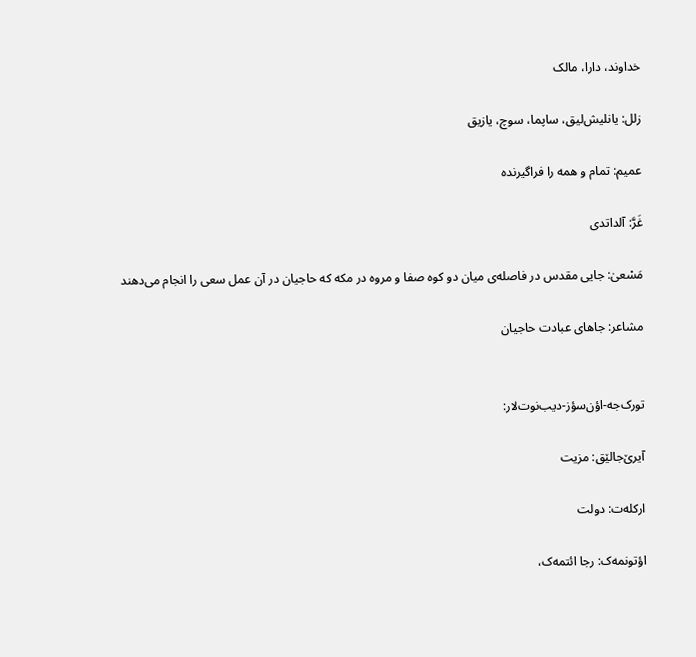خداوند، دارا، مالک

زلل: یانلیش‌لیق، ساپما، سوچ، یازیق

عمیم: تمام و همه را فراگیرنده

غَرَّ: آلداتدی

مَسْعیٰ: جایی مقدس در فاصله‌ی میان دو کوه صفا و مروه در مکه که حاجیان در آن عمل سعی را انجام می‌دهند

مشاعر: جاهای عبادت حاجیان


تورک‌جه-اؤن‌سؤز-دیب‌نوت‌لار:

آیرێ‌جالێق: مزیت

ارکله‌ت: دولت

اؤتونمه‌ک: رجا ائتمه‌ک،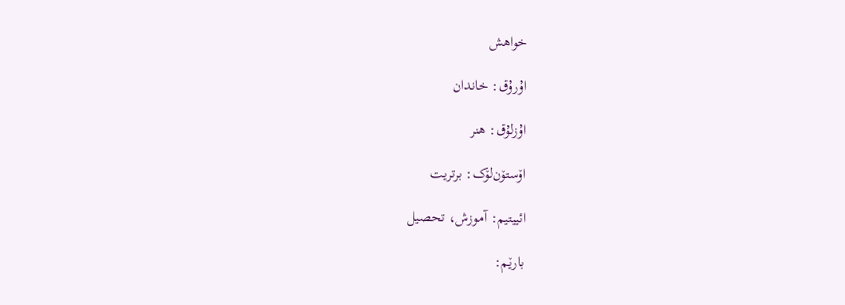خواهش

اۇرۇق: خاندان

اۇزلۇق: هنر

اۆستۆن‌لۆک: برتریت

ائییتیم: آموزش، تحصيل

بارێم: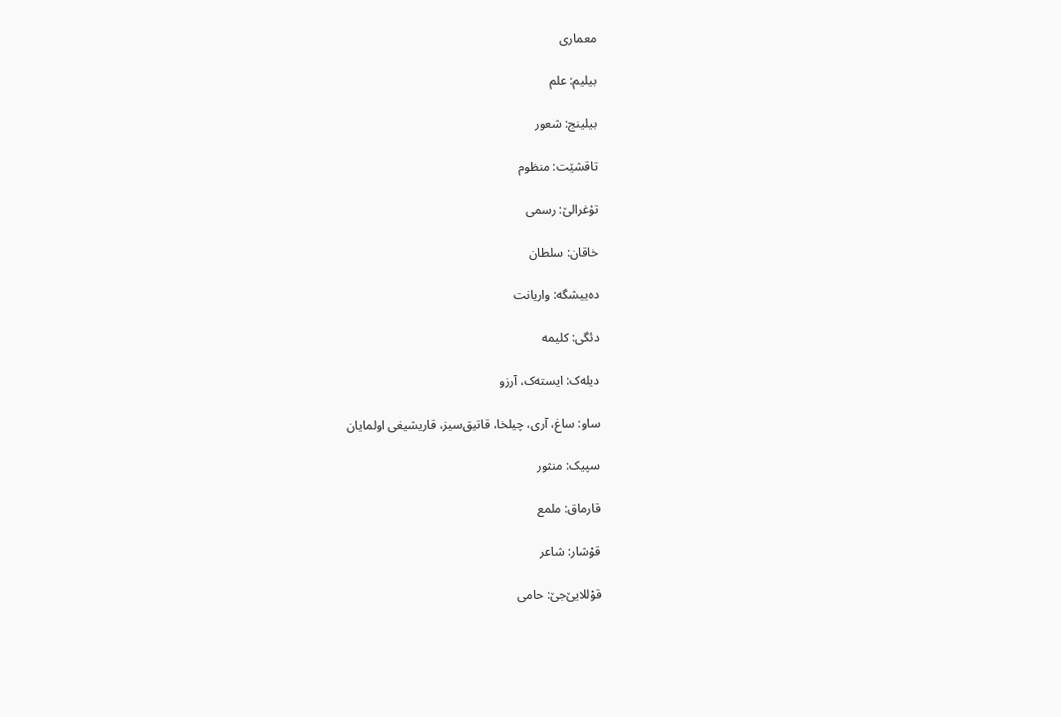معماری

بیلیم: علم

بیلینج: شعور

تاقشێت: منظوم

تۇغرالێ: رسمی

خاقان: سلطان

ده‌ییشگه: واریانت

دئگی: کلیمه

دیله‌ک: ایسته‌ک، آرزو

ساو: ساغ، آری، چیلخا، قاتیق‌سیز، قاریشیغی اولمایان

سپیک: منثور

قارماق: ملمع

قوْشار: شاعر

قوْللایێ‌جێ: حامی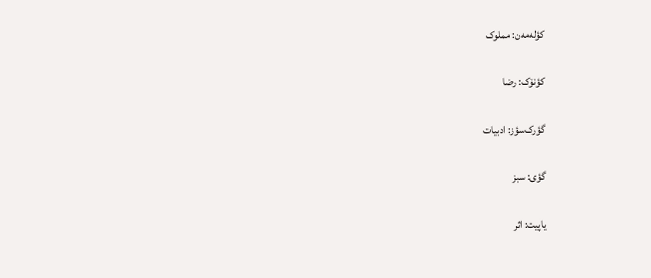کؤله‌مه‌ن: مملوک

کؤنۆک: رضا

گؤرک‌سؤز: ادبیات

گؤی: سبز

یاپیت: اثر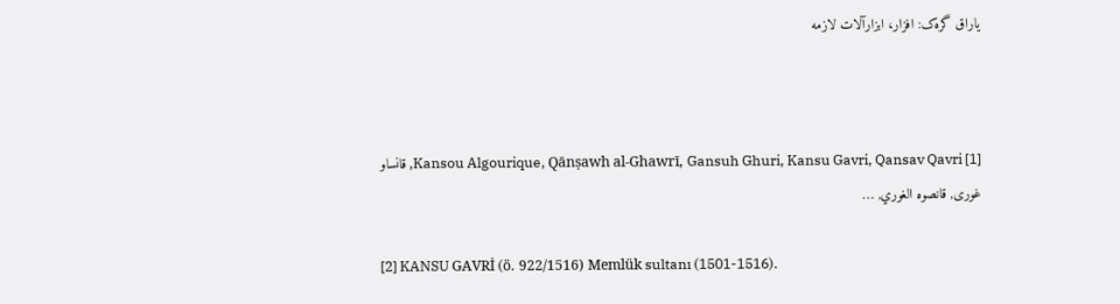یاراق گره‌ک: افزار، ابزارآلات لازمه



[1] Kansou Algourique, Qānṣawh al-Ghawrī, Gansuh Ghuri, Kansu Gavri, Qansav Qavri, قانساو غوری, قانصوه الغوري, …

[2] KANSU GAVRİ (ö. 922/1516) Memlük sultanı (1501-1516).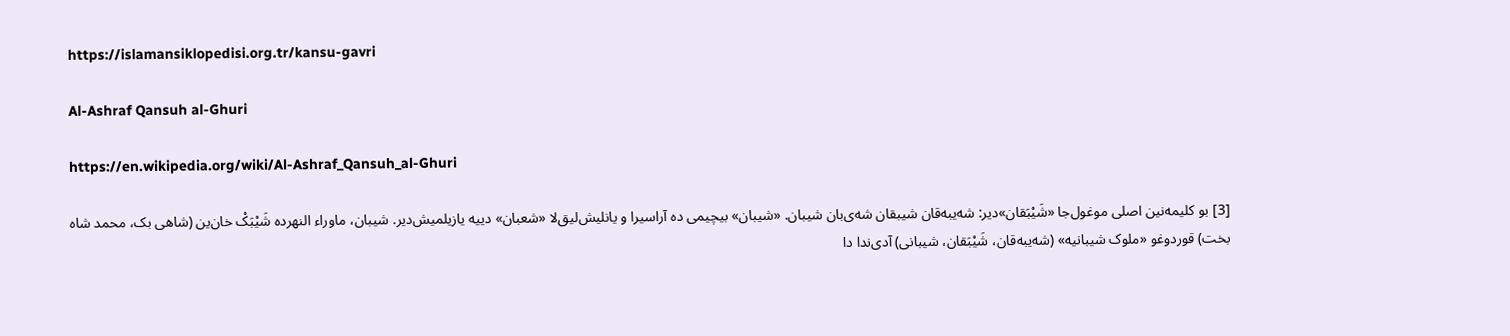https://islamansiklopedisi.org.tr/kansu-gavri

Al-Ashraf Qansuh al-Ghuri

https://en.wikipedia.org/wiki/Al-Ashraf_Qansuh_al-Ghuri

[3] بو کلیمه‌نین اصلی موغول‌جا «شَیْبَقان»دیر: شه‌یبه‌قان شیبقان شه‌ی‌بان شیبان. «شیبان» بیچیمی ده آراسیرا و یانلیش‌لیق‌لا «شعبان» دییه یازیلمیش‌دیر. شیبان، ماوراء النهرده شَیْبَکْ خان‌ین (شاهی بک، محمد شاه بخت) قوردوغو «ملوک شیبانیه» (شه‌یبه‌قان، شَیْبَقان، شیبانی) آدی‌ندا دا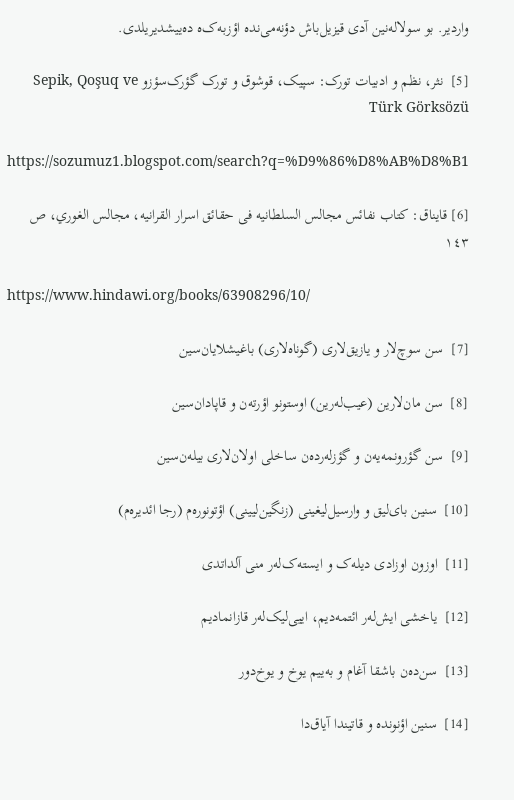واردیر. بو سولاله‌نین آدی قیزیل‌باش دؤنه‌می‌نده اؤزبه‌ک‌ه ده‌ییشدیریلدی.

[5]  نثر، نظم و ادبيات تورک: سپيک، قوشوق و تورک گؤرک‌سؤزو Sepik, Qoşuq ve Türk Görksözü

https://sozumuz1.blogspot.com/search?q=%D9%86%D8%AB%D8%B1

[6] قایناق: کتاب نفائس مجالس السلطانیه فی حقائق اسرار القرانیه، مجالس الغوري، ص ١٤٣

https://www.hindawi.org/books/63908296/10/

[7]  سن سوچ‌لار و یازیق‌لاری (گوناه‌لاری) باغیشلایان‌سین

[8]  سن مان‌لارین (عیب‌له‌رین) اوستونو اؤرته‌ن و قاپادان‌سین

[9]  سن گؤرونمه‌یه‌ن و گؤزله‌رده‌ن ساخلی اولان‌لاری بیله‌ن‌سین

[10]  سنین بای‌لیق و وارسیل‌لیغینی (زنگین‌لیینی) اؤتونوره‌م (رجا ائدیره‌م)

[11]  اوزون اوزادی دیله‌ک و ایسته‌ک‌له‌ر منی آلداتدی

[12]  یاخشی ایش‌له‌ر ائتمه‌دیم، اییی‌لیک‌له‌ر قازانمادیم

[13]  سن‌ده‌ن باشقا آغام و به‌ییم یوخ و یوخ‌دور

[14]  سنین اؤنونده و قاتیندا آیاق‌دا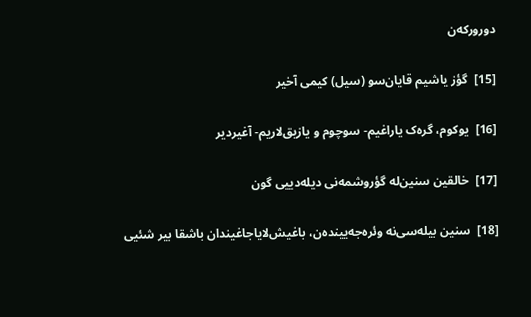دورورکه‌ن

[15]  گؤز یاشیم قایان‌سو (سیل) کیمی آخیر

[16]  یوکوم، گره‌ک یاراغیم- سوچوم و یازیق‌لاریم- آغیردیر

[17]  خالقین سنین‌له گؤروشمه‌نی دیله‌دییی گون

[18]  سنین بیله‌سی‌نه وئره‌جه‌یینده‌ن، باغیش‌لایاجاغیندان باشقا بیر شئیی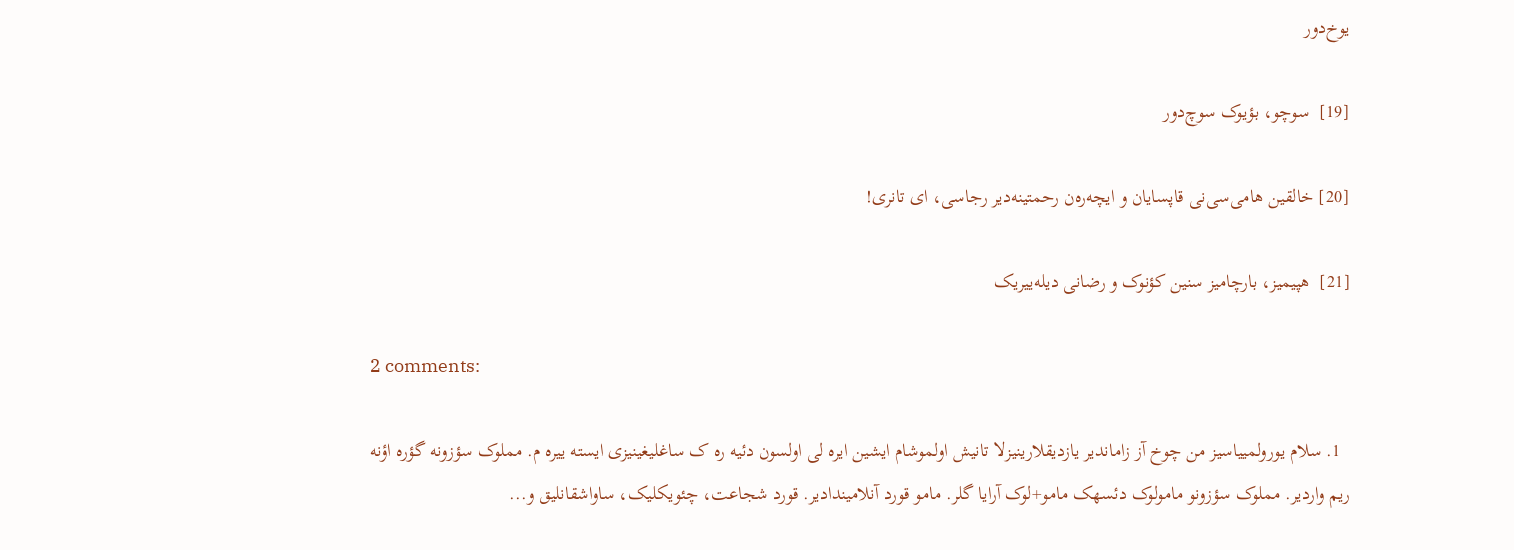یوخ‌دور

[19]  سوچو، بؤیوک سوچ‌دور

[20] خالقین هامی‌سی‌نی قاپسایان و ایچه‌ره‌ن رحمتینه‌دیر رجاسی، ای تانری!

[21]  هپیمیز، بارچامیز سنین کؤنوک و رضانی دیله‌ییریک

2 comments:

  1. سلام یورولمییاسیز من چوخ آز زاماندیر یازدیقلارینیزلا تانیش اولموشام ایشین ایره لی اولسون دئیه ره ک ساغلیغینیزی ایسته ییره م. مملوک سؤزونه گؤره اؤنه ریم واردیر. مملوک سؤزونو مامولوک دئسهک مامو+لوک آرایا گلر. مامو قورد آنلامیندادیر. قورد شجاعت، چئویکلیک، ساواشقانلیق و...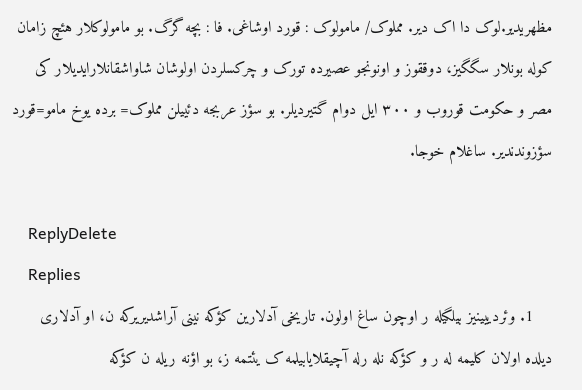مظهریدیر.لوک دا اک دیر. مملوک/ مامولوک : قورد اوشاغی. فا : بچه گرگ. بو مامولوکلار هئچ زامان کوله بونلار سگگیز، دوققوز و اونونجو عصیرده تورک و چرکسلردن اولوشان شاواشقانلارایدیلار کی مصر و حکومت قوروب و ۳۰۰ ایل دوام گتیردیلر. بو سؤز عربجه دئییلن مملوک= برده یوخ مامو=قورد سؤزوندندیر. ساغلام خوجا.

    ReplyDelete
    Replies
    1. وئردییینیز بیلگیله ر اوچون ساغ اولون. تاریخی آدلارین کؤکه نینی آراشدیریرکه ن، او آدلاری دیلده اولان کلیمه له ر و کؤکه نله رله آچیقلایابیلمه ک یئتمه ز، بو اؤنه ریله ن کؤکه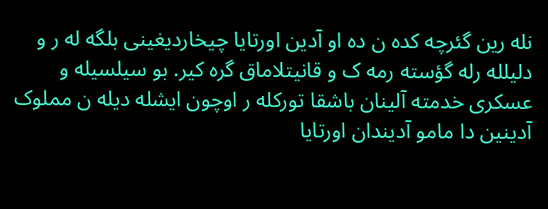نله رین گئرچه کده ن ده او آدین اورتایا چیخاردیغینی بلگه له ر و دلیلله رله گؤسته رمه ک و قانیتلاماق گره کیر. بو سیلسیله و عسکری خدمته آلینان باشقا تورکله ر اوچون ایشله دیله ن مملوک آدینین دا مامو آدیندان اورتایا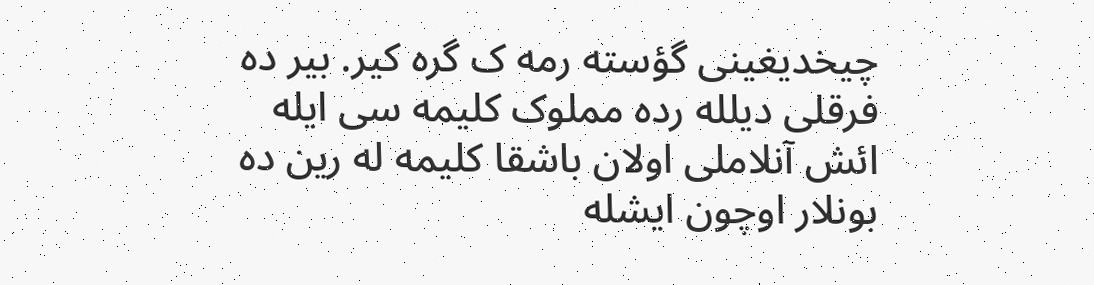چیخدیغینی گؤسته رمه ک گره کیر. بیر ده فرقلی دیلله رده مملوک کلیمه سی ایله ائش آنلاملی اولان باشقا کلیمه له رین ده بونلار اوچون ایشله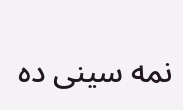نمه سینی ده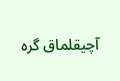آچیقلماق گره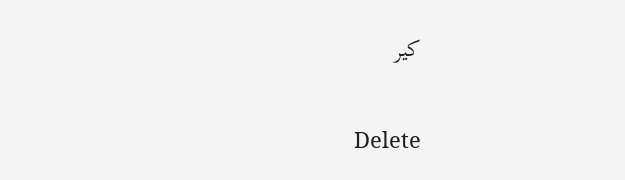کیر

      Delete